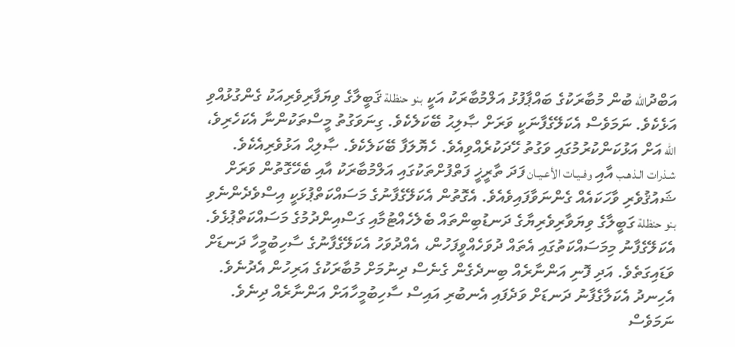އަބްދުالله ބުން މުބާރަކުގެ ބައްޕާފުޅު އަލްމުބާރަކު އަކީ بنو حنظلة ޤަބީލާގެ ވިޔަފާރިވެރިއަކު ގެންގުޅުއްވި އަޅެކެވެ. ނަމަވެސް އެކަލޭގެފާނަކީ ވަރަށް ޞާލިޙު ބޭކަލެކެވެ. ގިނަވަގުތު މީސްތަކުންނާ އެކަހެރިވެ، الله އަށް އަޅުކަންކުރުމުގައި ވަގުތު ހޭދަކުރެއްވިއެވެ. ހެޔޮލަފާ ބޭކަލެކެވެ. ޞާލިޙް އަޅުވެރިއެކެވެ.
شـذرات الـذهـب އާއި وفـيـات الأعـيـان ފަދަ ތާރީޚީ ފަތްފުށްތަކުގައި އަލްމުބާރަކު އާއި ބެހޭގޮތުން ވަރަށް ޝައުޤުވެރި ވާހަކައެއް ގެންނަވާފައިވެއެވެ. އެގޮތުން އެކަލޭގެފާނުގެ މަސައްކަތްޕުޅަކީ އިސްވެދެންނެވި بنو حنظلة ގަބީލާގެ ވިޔަވާރިވެރިޔާގެ ދަނޑުބިންތައް ބެލެހެއްޓުމާއި ގަސްއިންދުމުގެ މަސައްކަތްޕުޅެވެ.
އެކަލޭގެފާނު މިމަސައްކަތުގައި އެތައް ދުވަހެއްވީފަހުން، އެއްދުވަހު އެކަލޭގެފާނުގެ ސާހިބުމީހާ ދަނޑަށް ވަޑައިގަތެވެ. އަދި ފޮނި އަންނާރެއް ބިނދެގެން ގެނެސް ދިނުމަށް މުބާރަކުގެ އަރިހުން އެދުނެވެ. އެހިނދު އެކަލާގެފާނު ދަނޑަށް ވަދެފައި އެނބުރި އައިސް ސާހިބުމީހާއަށް އަންނާރެއް ދިނެވެ. ނަމަވެސް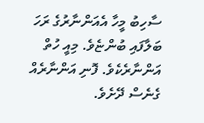ސާހިބު މީހާ އެއަންނާރުގެ ރަހަ ބަލާފައި ބުންޏެވެ. މިއީ ހުތް އަންނާރެކެވެ. ފޮނި އަންނާރެއް ގެނެސް ދޭށެވެ.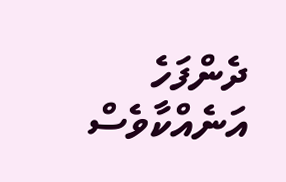ދެންފަހެ އަނެއްކާވެސް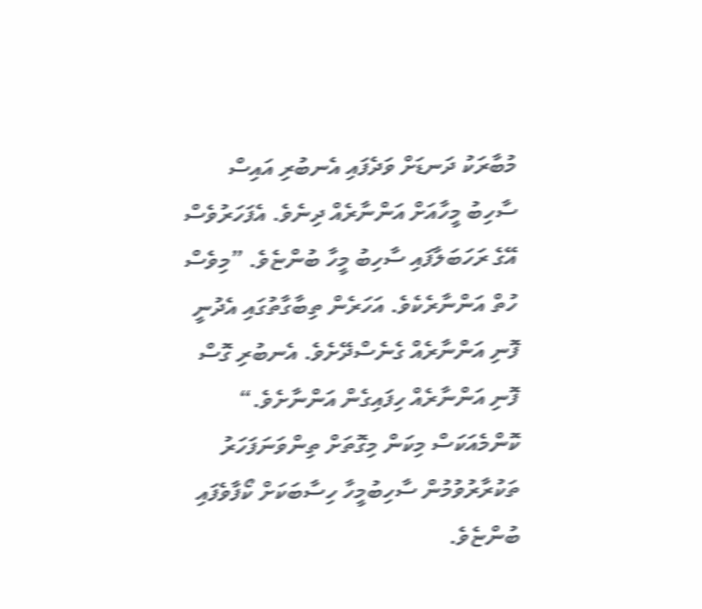މުބާރަކު ދަނޑަށް ވަދެފައި އެނބުރި އައިސް ސާހިބު މީހާއަށް އަންނާރެއް ދިނެވެ. އެފަހަރުވެސް އޭގެ ރަހަބަލާފައި ސާހިބު މީހާ ބުންޏެވެ. ”މިވެސް ހުތް އަންނާރެކެވެ. އަހަރެން ތިބާގާތުގައި އެދުނީ ފޮނި އަންނާރެއް ގެނެސްދޭށެވެ. އެނބުރި ގޮސް ފޮނި އަންނާރެއް ހިފައިގެން އަންނާށެވެ.“
ކޮންމެއަކަސް މިކަން މިގޮތަށް ތިންވަނަފަހަރު ތަކުރާރުވުމުން ސާހިބުމީހާ ހިސާބަކަށް ކޯފާވެފައި ބުންޏެވެ.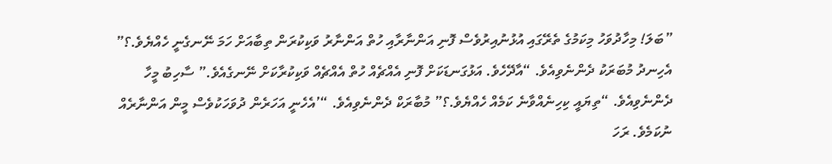”ބަލަ! މިހާދުވަހު މިކަމުގެ ތެރޭގައި އުޅުނުއިރުވެސް ފޮނި އަންނާރާއި ހުތް އަންނާރު ވަކިކުރަން ތިބާއަށް ހަމަ ނޭނގެނީ ހެއްޔެވެ.؟”
އެހިނދު މުބަރަކު ދެންނެވިއެވެ. “އާދޭހެވެ. އަޅުގަނޑަކަށް ފޮނި އެއްޗެއް ހުތް އެއްޗެއް ވަކިކުރާކަށް ނޭނގެއެވެ.” ސާހިބު މީހާ ދެންނެވިއެވެ. “ތިޔައީ ކިހިނެއްވާނެ ކަމެއް ހެއްޔެވެ.؟” މުބާރަކް ދެންނެވިއެވެ. “’އެހެނީ އަހަރެން ދުވަހަކުވެސް މީން އަންނާރެއް ނުކަމެވެ. ރަހަ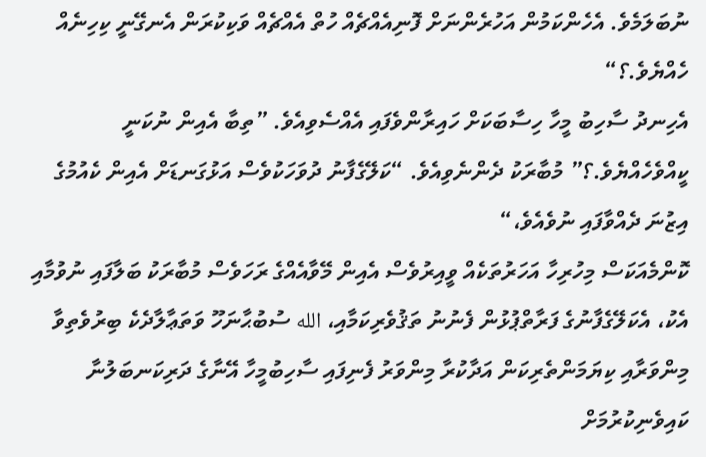ނުބަލަމެވެ. އެހެންކަމުން އަހުރެންނަށް ފޮނިއެއްޗެއް ހުތް އެއްޗެއް ވަކިކުރަން އެނގޭނީ ކިހިނެއް ހެއްޔެވެ.؟“
އެހިނދު ސާހިބު މީހާ ހިސާބަކަށް ހައިރާންވެފައި އެއްސެވިއެވެ. ”ތިބާ އެއިން ނުކަނީ ކީއްވެހެއްޔެވެ.؟” މުބާރަކު ދެންނެވިއެވެ. “ކަލޭގެފާނު ދުވަހަކުވެސް އަޅުގަނޑަށް އެއިން ކެއުމުގެ އިޒުނަ ދެއްވާފައި ނުވެއެވެ،“
ކޮންމެއަކަސް މިހުރިހާ އަހަރުތަކެއް ވީއިރުވެސް އެއިން މޭވާއެއްގެ ރަހަވެސް މުބާރަކު ބަލާފައި ނުވުމާއި އެކު، އެކަލޭގެފާނުގެ ފަރާތްޕުޅުން ފެނުނު ތަޤުވެރިކަމާއި، الله ސުބުޙާނަހޫ ވަތަޢާލާދެކެ ބިރުވެތިވާ މިންވަރާއި ކިޔަމަންތެރިކަން އަދާކުރާ މިންވަރު ފެނިފައި ސާހިބުމީހާ އޭނާގެ ދަރިކަނބަލުނާ ކައިވެނިކުރުމަށް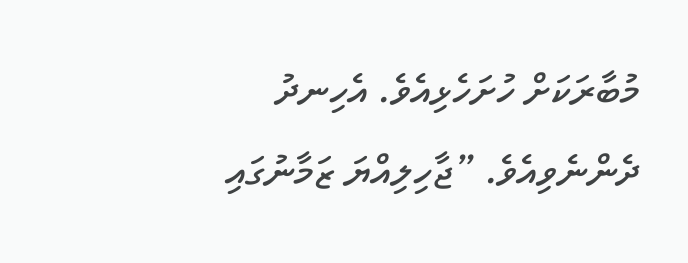މުބާރަކަށް ހުށަހެޅިއެވެ. އެހިނދު ދެންނެވިއެވެ. ”ޖާހިލިއްޔަ ޒަމާނުގައި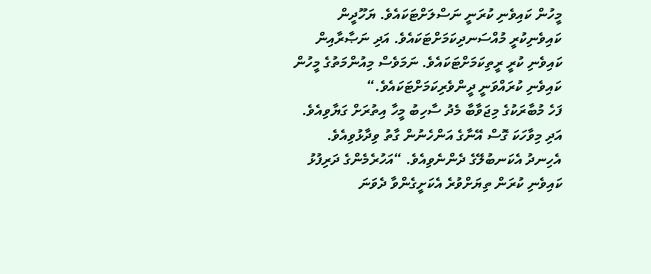މީހުން ކައިވެނި ކުރަނީ ނަސްލަށްޓަކައެވެ. ޔަހޫދީން ކައިވެނިކުރީ މުއްސަނދިކަމަށްޓަކައެވެ. އަދި ނަޞާރާއިން ކައިވެނި ކުރީ ރީތިކަމަށްޓަކައެވެ. ނަމަވެސް މިއުންމަތުގެ މީހުން ކައިވެނި ކުރައްވަނީ ދީންވެރިކަމަށްޓަކައެވެ.“
ފަހެ މުބާރަކުގެ މިޖަވާބާ މެދު ސާހިބު މީހާ އިތުރަށް ގަޔާވިއެވެ. އަދި މިވާހަކަ ގޮސް އޭނާގެ އަންހެނުން ގާތު ވިދާޅުވިއެވެ. އެހިނދު އެކަނބުލޭގެ ދެންނެވިއެވެ. “އަހުރެމެންގެ ދަރިފުޅު ކައިވެނި ކުރަން ތިޔަށްވުރެ އެކަށީގެންވާ ދެވަނަ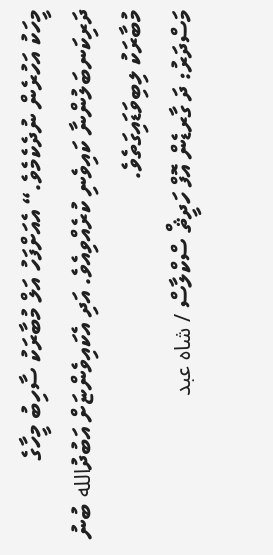މީހަކު އަހުރެން ނުދެކެމެވެ.“ އެއަށްފަހު އަލް މުބާރަކު ސާހިބު މީހާގެ ދަރިކަނބަލުންނާ ކައިވެނި ކުރެއްވިއެވެ. އަދި އެކައިވެންޏަށް އަބުދުالله ބުނު މުބާރަކު ލިބިވަޑައިގަތެވެ.
މަސްދަރު: ދަ ގާރޑެން އޮފް ހަދީޘް ސްކްލާސް / شاہ عبد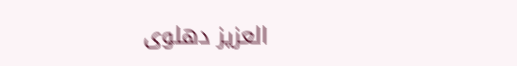العزیز دھلوی